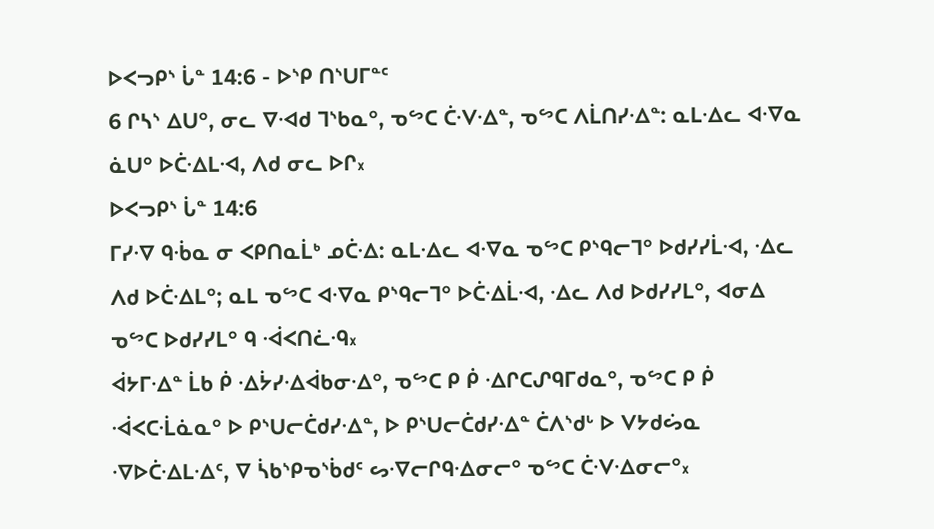ᐅᐸᓓᑭᔅ ᒑᓐ 14:6 - ᐅᔅᑭ ᑎᔅᑌᒥᓐᑦ
6 ᒋᓴᔅ ᐃᑌᐤ, ᓂᓚ ᐁᐗᑯ ᒣᔅᑲᓇᐤ, ᓀᔥᑕ ᑖᐺᐎᓐ, ᓀᔥᑕ ᐱᒫᑎᓯᐎᓐ: ᓇᒪᐎᓚ ᐊᐌᓇ ᓈᑌᐤ ᐅᑖᐎᒪᐗ, ᐱᑯ ᓂᓚ ᐅᒋ᙮
ᐅᐸᓓᑭᔅ ᒑᓐ 14:6
ᒥᓯᐌ ᑫᒀᓇ ᓂ ᐸᑭᑎᓇᒫᒃ ᓄᑖᐎ: ᓇᒪᐎᓚ ᐊᐌᓇ ᓀᔥᑕ ᑭᔅᑫᓕᒣᐤ ᐅᑯᓯᓯᒫᐗ, ᐎᓚ ᐱᑯ ᐅᑖᐎᒪᐤ; ᓇᒪ ᓀᔥᑕ ᐊᐌᓇ ᑭᔅᑫᓕᒣᐤ ᐅᑖᐎᒫᐗ, ᐎᓚ ᐱᑯ ᐅᑯᓯᓯᒪᐤ, ᐊᓂᐃ ᓀᔥᑕ ᐅᑯᓯᓯᒪᐤ ᑫ ᐙᐸᑎᓛᑴ᙮
ᐋᔭᒥᐎᓐ ᒫᑲ ᑮ ᐎᔮᓯᐎᐋᑲᓂᐎᐤ, ᓀᔥᑕ ᑭ ᑮ ᐎᒋᑕᔑᑫᒥᑯᓇᐤ, ᓀᔥᑕ ᑭ ᑮ ᐙᐸᑕᒸᓈᓇᐤ ᐅ ᑭᔅᑌᓕᑖᑯᓯᐎᓐ, ᐅ ᑭᔅᑌᓕᑖᑯᓯᐎᓐ ᑖᐱᔅᑯᒡ ᐅ ᐯᔭᑯᔖᓇ ᐌᐅᑖᐎᒪᐎᑦ, ᐁ ᓵᑲᔅᑭᓀᔅᑳᑯᑦ ᔕᐌᓕᒋᑫᐎᓂᓕᐤ ᓀᔥᑕ ᑖᐺᐎᓂᓕᐤ᙮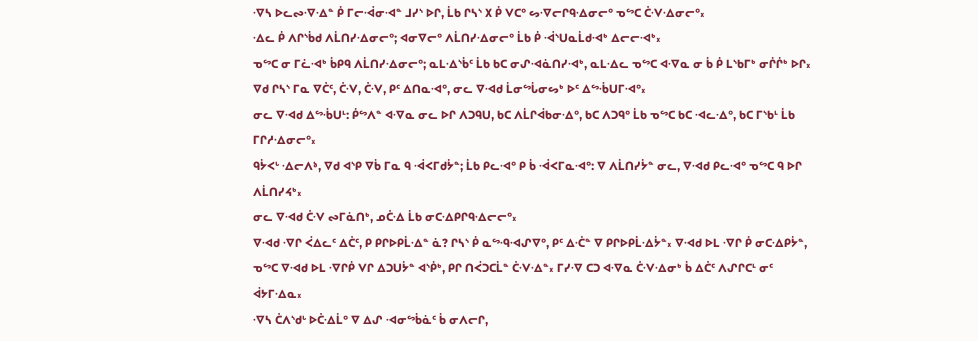ᐌᓴ ᐅᓚᔓᐌᐎᓐ ᑮ ᒥᓕᐙᓂᐗᓐ ᒧᓯᔅ ᐅᒋ, ᒫᑲ ᒋᓴᔅ ᙭ ᑮ ᐯᑕᐤ ᔕᐌᓕᒋᑫᐎᓂᓕᐤ ᓀᔥᑕ ᑖᐺᐎᓂᓕᐤ᙮
ᐎᓚ ᑮ ᐱᒋᔅᑳᑯ ᐱᒫᑎᓯᐎᓂᓕᐤ; ᐊᓂᐁᓕᐤ ᐱᒫᑎᓯᐎᓂᓕᐤ ᒫᑲ ᑮ ᐙᔅᑌᓇᒫᑯᐗᒃ ᐃᓕᓕᐗᒃ᙮
ᓀᔥᑕ ᓂ ᒥᓛᐗᒃ ᑳᑭᑫ ᐱᒫᑎᓯᐎᓂᓕᐤ; ᓇᒪᐎᔅᑳᑦ ᒫᑲ ᑲᑕ ᓂᔑᐗᓈᑎᓯᐗᒃ, ᓇᒪᐎᓚ ᓀᔥᑕ ᐊᐌᓇ ᓂ ᑳ ᑮ ᒪᔅᑲᒥᒃ ᓂᒌᒌᒃ ᐅᒋ᙮
ᐁᑯ ᒋᓴᔅ ᒥᓇ ᐁᑖᑦ, ᑖᐺ, ᑖᐺ, ᑭᑦ ᐃᑎᓇᐗᐤ, ᓂᓚ ᐁᐗᑯ ᒫᓂᔥᒑᓂᔕᒃ ᐅᑦ ᐃᔥᒀᑌᒥᐗᐤ᙮
ᓂᓚ ᐁᐗᑯ ᐃᔥᒀᑌᒻ: ᑮᔥᐱᓐ ᐊᐌᓇ ᓂᓚ ᐅᒋ ᐱᑐᑫᑌ, ᑲᑕ ᐱᒫᒋᐋᑲᓂᐎᐤ, ᑲᑕ ᐱᑐᑫᐤ ᒫᑲ ᓀᔥᑕ ᑲᑕ ᐗᓚᐎᐤ, ᑲᑕ ᒥᔅᑲᒻ ᒫᑲ ᒥᒋᓱᐎᓂᓕᐤ᙮
ᑫᔮᐸᒡ ᐎᓕᐱᔉ, ᐁᑯ ᐊᔅᑭ ᐁᑳ ᒥᓇ ᑫ ᐙᐸᒥᑯᔮᓐ; ᒫᑲ ᑭᓚᐗᐤ ᑭ ᑳ ᐙᐸᒥᓇᐗᐤ: ᐁ ᐱᒫᑎᓯᔮᓐ ᓂᓚ, ᐁᐗᑯ ᑭᓚᐗᐤ ᓀᔥᑕ ᑫ ᐅᒋ ᐱᒫᑎᓯᔦᒃ᙮
ᓂᓚ ᐁᐗᑯ ᑖᐺ ᔓᒥᓈᑎᒃ, ᓄᑖᐎ ᒫᑲ ᓂᑕᐎᑭᒋᑫᐎᓕᓕᐤ᙮
ᐁᐗᑯ ᐌᒋ ᐹᐃᓚᑦ ᐃᑖᑦ, ᑭ ᑭᒋᐅᑭᒫᐎᓐ ᓈ? ᒋᓴᔅ ᑮ ᓇᔥᑴᐗᔑᐁᐤ, ᑭᑦ ᐃᑣᓐ ᐁ ᑭᒋᐅᑭᒫᐎᔮᓐ᙮ ᐁᐗᑯ ᐅᒪ ᐌᒋ ᑮ ᓂᑕᐎᑭᔮᓐ, ᓀᔥᑕ ᐁᐗᑯ ᐅᒪ ᐌᒋᑮ ᐯᒋ ᐃᑐᑌᔮᓐ ᐊᔅᑮᒃ, ᑭᒋ ᑎᐹᑐᑕᒫᓐ ᑖᐺᐎᓐ᙮ ᒥᓯᐌ ᑕᑐ ᐊᐌᓇ ᑖᐺᐎᓂᒃ ᑳ ᐃᑖᑦ ᐱᔑᒋᑕᒻ ᓂᑦ ᐋᔭᒥᐎᓇ᙮
ᐌᓴ ᑖᐱᔅᑯᒡ ᐅᑖᐎᒫᐤ ᐁ ᐃᔑ ᐗᓂᔥᑳᓈᑦ ᑳ ᓂᐱᓕᒋ,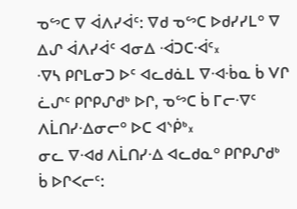ᓀᔥᑕ ᐁ ᐋᐱᓯᐋᑦ: ᐁᑯ ᓀᔥᑕ ᐅᑯᓯᓯᒪᐤ ᐁ ᐃᔑ ᐋᐱᓯᐋᑦ ᐊᓂᐃ ᐙᑐᑕᐙᑦ᙮
ᐌᓴ ᑭᒋᒪᓂᑐ ᐅᑦ ᐊᓚᑯᓈᒪ ᐁᐗᒀᓇ ᑳ ᐯᒋ ᓛᔑᑦ ᑭᒋᑭᔑᑯᒃ ᐅᒋ, ᓀᔥᑕ ᑳ ᒥᓕᐌᑦ ᐱᒫᑎᓯᐎᓂᓕᐤ ᐅᑕ ᐊᔅᑮᒃ᙮
ᓂᓚ ᐁᐗᑯ ᐱᒫᑎᓯᐎ ᐊᓚᑯᓇᐤ ᑭᒋᑭᔑᑯᒃ ᑳ ᐅᒋᐸᓕᑦ: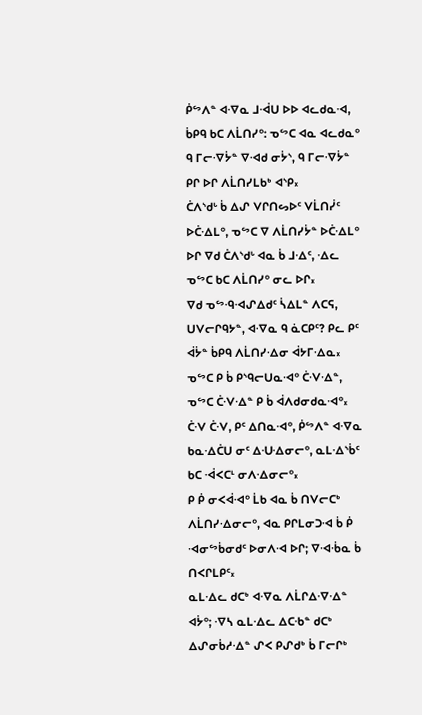ᑮᔥᐱᓐ ᐊᐌᓇ ᒧᐙᑌ ᐅᐅ ᐊᓚᑯᓇᐗ, ᑳᑭᑫ ᑲᑕ ᐱᒫᑎᓯᐤ: ᓀᔥᑕ ᐊᓇ ᐊᓚᑯᓇᐤ ᑫ ᒥᓕᐌᔮᓐ ᐁᐗᑯ ᓂᔮᔅ, ᑫ ᒥᓕᐌᔮᓐ ᑭᒋ ᐅᒋ ᐱᒫᑎᓯᒪᑲᒃ ᐊᔅᑭ᙮
ᑖᐱᔅᑯᒡ ᑳ ᐃᔑ ᐯᒋᑎᔕᐅᑦ ᐯᒫᑎᓰᑦ ᐅᑖᐎᒪᐤ, ᓀᔥᑕ ᐁ ᐱᒫᑎᓯᔮᓐ ᐅᑖᐎᒪᐤ ᐅᒋ ᐁᑯ ᑖᐱᔅᑯᒡ ᐊᓇ ᑳ ᒧᐎᑦ, ᐎᓚ ᓀᔥᑕ ᑲᑕ ᐱᒫᑎᓯᐤ ᓂᓚ ᐅᒋ᙮
ᐁᑯ ᓀᔥᑴᐗᔑᐃᑯᑦ ᓵᐃᒪᓐ ᐱᑕᕋ, ᑌᐯᓕᒋᑫᔭᓐ, ᐊᐌᓇ ᑫ ᓈᑕᑭᑦ? ᑭᓚ ᑭᑦ ᐋᔮᓐ ᑳᑭᑫ ᐱᒫᑎᓯᐎᓂ ᐋᔭᒥᐎᓇ᙮
ᓀᔥᑕ ᑭ ᑳ ᑭᔅᑫᓕᑌᓇᐗᐤ ᑖᐺᐎᓐ, ᓀᔥᑕ ᑖᐺᐎᓐ ᑭ ᑳ ᐋᐱᑯᓂᑯᓇᐗᐤ᙮
ᑖᐺ ᑖᐺ, ᑭᑦ ᐃᑎᓇᐗᐤ, ᑮᔥᐱᓐ ᐊᐌᓇ ᑲᓇᐎᑖᑌ ᓂᑦ ᐃᑗᐎᓂᓕᐤ, ᓇᒪᐎᔅᑳᑦ ᑲᑕ ᐙᐸᑕᒻ ᓂᐱᐎᓂᓕᐤ᙮
ᑭ ᑮ ᓂᐸᐋᐗᐤ ᒫᑲ ᐊᓇ ᑳ ᑎᐯᓕᑕᒃ ᐱᒫᑎᓯᐎᓂᓕᐤ, ᐊᓇ ᑭᒋᒪᓂᑐᐗ ᑳ ᑮ ᐗᓂᔥᑳᓂᑯᑦ ᐅᓂᐱᐗ ᐅᒋ; ᐁᐗᒀᓇ ᑳ ᑎᐸᒋᒪᑭᑦ᙮
ᓇᒪᐎᓚ ᑯᑕᒃ ᐊᐌᓇ ᐱᒫᒋᐃᐌᐎᓐ ᐊᔮᐤ; ᐌᓴ ᓇᒪᐎᓚ ᐃᑕᑾᓐ ᑯᑕᒃ ᐃᔑᓂᑳᓱᐎᓐ ᔑᐸ ᑭᔑᑯᒃ ᑳ ᒥᓕᒋᒃ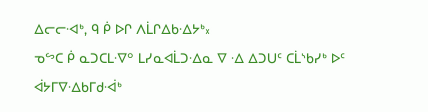ᐃᓕᓕᐗᒃ, ᑫ ᑮ ᐅᒋ ᐱᒫᒋᐃᑲᐎᔭᒃ᙮
ᓀᔥᑕ ᑮ ᓇᑐᑕᒪᐌᐤ ᒪᓯᓇᐊᒫᑐᐎᓇ ᐁ ᐎ ᐃᑐᑌᑦ ᑕᒫᔅᑲᓯᒃ ᐅᑦ ᐋᔭᒥᐁᐎᑲᒥᑯᐙᒃ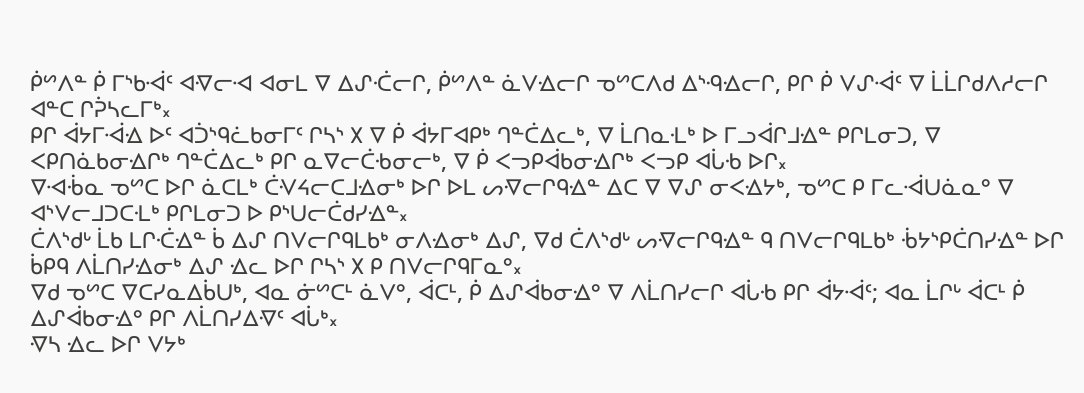ᑮᔥᐱᓐ ᑮ ᒥᔅᑲᐙᑦ ᐊᐌᓕᐗ ᐊᓂᒪ ᐁ ᐃᔑᑣᓕᒋ, ᑮᔥᐱᓐ ᓈᐯᐎᓕᒋ ᓀᔥᑕᐱᑯ ᐃᔅᑴᐎᓕᒋ, ᑭᒋ ᑮ ᐯᔑᐙᑦ ᐁ ᒫᒫᒋᑯᐱᓱᓕᒋ ᐊᓐᑕ ᒋᕉᓴᓚᒥᒃ᙮
ᑭᒋ ᐋᔭᒥᐙᐎ ᐅᑦ ᐊᑑᔅᑫᓛᑲᓂᒥᑦ ᒋᓴᔅ ᙭ ᐁ ᑮ ᐋᔭᒥᐊᑭᒃ ᒉᓐᑖᐃᓚᒃ, ᐁ ᒫᑎᓇᒶᒃ ᐅ ᒥᓗᐋᒋᒧᐎᓐ ᑭᒋᒪᓂᑐ, ᐁ ᐸᑭᑎᓈᑲᓂᐎᒋᒃ ᒉᓐᑖᐃᓚᒃ ᑭᒋ ᓇᐁᓕᑖᑾᓂᓕᒃ, ᐁ ᑮ ᐸᓓᑭᐋᑲᓂᐎᒋᒃ ᐸᓓᑭ ᐊᒑᑾ ᐅᒋ᙮
ᐁᐗᒀᓇ ᓀᔥᑕ ᐅᒋ ᓈᑕᒪᒃ ᑖᐺᔦᓕᑕᒧᐎᓂᒃ ᐅᒋ ᐅᒪ ᔕᐌᓕᒋᑫᐎᓐ ᐃᑕ ᐁ ᐁᔑ ᓂᐸᐎᔭᒃ, ᓀᔥᑕ ᑭ ᒥᓚᐙᑌᓈᓇᐤ ᐁ ᐊᔅᐯᓕᒧᑐᑕᒶᒃ ᑭᒋᒪᓂᑐ ᐅ ᑭᔅᑌᓕᑖᑯᓯᐎᓐ᙮
ᑖᐱᔅᑯᒡ ᒫᑲ ᒪᒋᑣᐎᓐ ᑳ ᐃᔑ ᑎᐯᓕᒋᑫᒪᑲᒃ ᓂᐱᐎᓂᒃ ᐃᔑ, ᐁᑯ ᑖᐱᔅᑯᒡ ᔕᐌᓕᒋᑫᐎᓐ ᑫ ᑎᐯᓕᒋᑫᒪᑲᒃ ᒀᔭᔅᑭᑖᑎᓯᐎᓐ ᐅᒋ ᑳᑭᑫ ᐱᒫᑎᓯᐎᓂᒃ ᐃᔑ ᐎᓚ ᐅᒋ ᒋᓴᔅ ᙭ ᑭ ᑎᐯᓕᒋᑫᒥᓇᐤ᙮
ᐁᑯ ᓀᔥᑕ ᐁᑕᓯᓇᐃᑳᑌᒃ, ᐊᓇ ᓃᔥᑕᒻ ᓈᐯᐤ, ᐋᑕᒻ, ᑮ ᐃᔑᐋᑲᓂᐎᐤ ᐁ ᐱᒫᑎᓯᓕᒋ ᐊᒑᑾ ᑭᒋ ᐋᔭᐙᑦ; ᐊᓇ ᒫᒋᒡ ᐋᑕᒻ ᑮ ᐃᔑᐋᑲᓂᐎᐤ ᑭᒋ ᐱᒫᑎᓯᐃᐌᑦ ᐊᒑᒃ᙮
ᐌᓴ ᐎᓚ ᐅᒋ ᐯᔭᒃ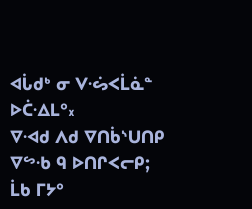ᐊᒑᑯᒃ ᓂ ᐯᔣᐸᒫᓈᓐ ᐅᑖᐎᒪᐤ᙮
ᐁᐗᑯ ᐱᑯ ᐁᑎᑳᔅᑌᑎᑭ ᐁᔥᑾ ᑫ ᐅᑎᒋᐸᓕᑭ; ᒫᑲ ᒥᔭᐤ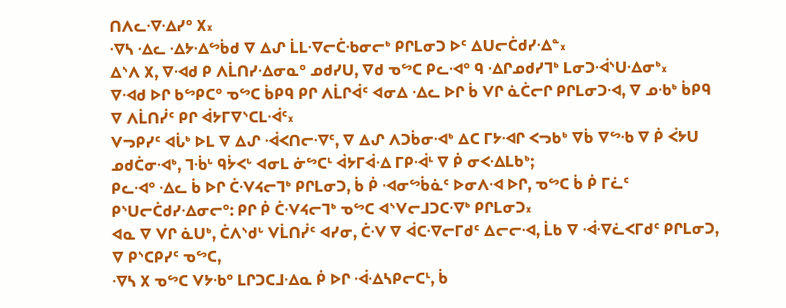ᑎᐱᓚᐌᐎᓯᐤ ᙭᙮
ᐌᓴ ᐎᓚ ᐎᔭᐎᔥᑳᑯ ᐁ ᐃᔑ ᒫᒪᐌᓕᑖᑾᓂᓕᒃ ᑭᒋᒪᓂᑐ ᐅᑦ ᐃᑌᓕᑖᑯᓯᐎᓐ᙮
ᐃᔅᐱ ᙭, ᐁᐗᑯ ᑭ ᐱᒫᑎᓯᐎᓂᓇᐤ ᓄᑯᓯᑌ, ᐁᑯ ᓀᔥᑕ ᑭᓚᐗᐤ ᑫ ᐎᒋᓄᑯᓯᒣᒃ ᒪᓂᑐᐙᔅᑌᐎᓂᒃ᙮
ᐁᐗᑯ ᐅᒋ ᑲᔥᑭᑕᐤ ᓀᔥᑕ ᑳᑭᑫ ᑭᒋ ᐱᒫᒋᐋᑦ ᐊᓂᐃ ᐎᓚ ᐅᒋ ᑳ ᐯᒋ ᓈᑖᓕᒋ ᑭᒋᒪᓂᑐᐗ, ᐁ ᓄᑾᒃ ᑳᑭᑫ ᐁ ᐱᒫᑎᓰᑦ ᑭᒋ ᐋᔭᒥᐁᔅᑕᒪᐙᑦ᙮
ᐯᓓᑭᓯᑦ ᐊᒑᒃ ᐅᒪ ᐁ ᐃᔑ ᐙᐸᑎᓕᐌᑦ, ᐁ ᐃᔑ ᐱᑐᑳᓂᐗᒃ ᐃᑕ ᒥᔭᐗᒋ ᐸᓓᑲᒃ ᐁᑳ ᐁᔥᑾ ᐁ ᑮ ᐹᔭᑌ ᓄᑯᑖᓂᐗᒃ, ᒣᒀᒡ ᑫᔮᐸᒡ ᐊᓂᒪ ᓃᔥᑕᒻ ᐋᔭᒥᐋᐎ ᒥᑭᐙᒻ ᐁ ᑮ ᓂᐸᐎᒪᑲᒃ;
ᑭᓚᐗᐤ ᐎᓚ ᑳ ᐅᒋ ᑖᐺᔦᓕᒣᒃ ᑭᒋᒪᓂᑐ, ᑳ ᑮ ᐗᓂᔥᑳᓈᑦ ᐅᓂᐱᐗ ᐅᒋ, ᓀᔥᑕ ᑳ ᑮ ᒥᓛᑦ ᑭᔅᑌᓕᑖᑯᓯᐎᓂᓕᐤ: ᑭᒋ ᑮ ᑖᐺᔦᓕᒣᒃ ᓀᔥᑕ ᐊᔅᐯᓕᒧᑐᑕᐌᒃ ᑭᒋᒪᓂᑐ᙮
ᐊᓇ ᐁ ᐯᒋ ᓈᑌᒃ, ᑖᐱᔅᑯᒡ ᐯᒫᑎᓰᑦ ᐊᓯᓂ, ᑖᐺ ᐁ ᐋᑕᐌᓕᒥᑯᑦ ᐃᓕᓕᐗ, ᒫᑲ ᐁ ᐙᐌᓛᐸᒥᑯᑦ ᑭᒋᒪᓂᑐ, ᐁ ᑭᔅᑕᑭᓯᑦ ᓀᔥᑕ,
ᐌᓴ ᙭ ᓀᔥᑕ ᐯᔭᑾᐤ ᒪᒋᑐᑕᒧᐎᓇ ᑮ ᐅᒋ ᐙᐎᓴᑭᓕᑕᒻ, ᑳ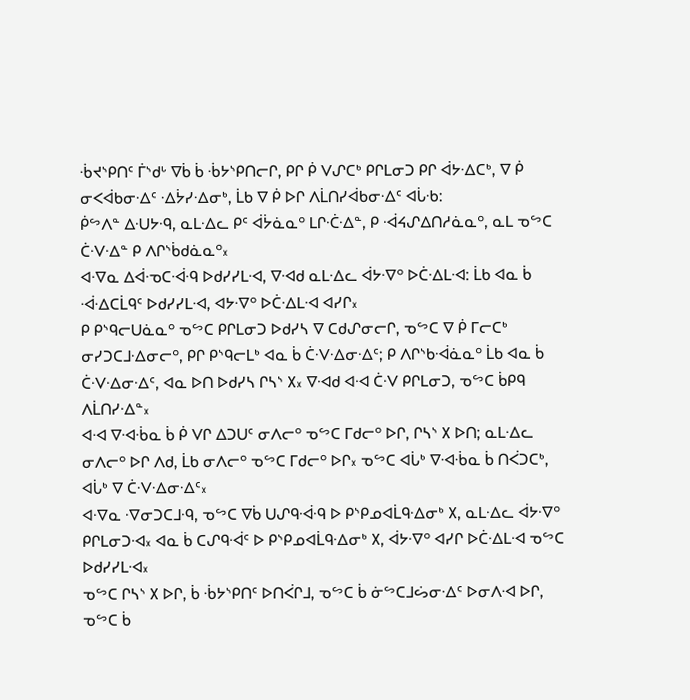ᒀᔪᔅᑭᑎᑦ ᒦᔅᑯᒡ ᐁᑳ ᑳ ᒀᔭᔅᑭᑎᓕᒋ, ᑭᒋ ᑮ ᐯᔑᑕᒃ ᑭᒋᒪᓂᑐ ᑭᒋ ᐋᔭᐎᑕᒃ, ᐁ ᑮ ᓂᐸᐋᑲᓂᐎᑦ ᐎᔮᓯᐎᓂᒃ, ᒫᑲ ᐁ ᑮ ᐅᒋ ᐱᒫᑎᓯᐋᑲᓂᐎᑦ ᐊᒑᑾ:
ᑮᔥᐱᓐ ᐃᑗᔭᑴ, ᓇᒪᐎᓚ ᑭᑦ ᐋᔮᓈᓇᐤ ᒪᒋᑣᐎᓐ, ᑭ ᐙᔦᔑᐃᑎᓱᓈᓇᐤ, ᓇᒪ ᓀᔥᑕ ᑖᐺᐎᓐ ᑭ ᐱᒋᔅᑳᑯᓈᓇᐤ᙮
ᐊᐌᓇ ᐃᐋᓉᑕᐙᑴ ᐅᑯᓯᓯᒪᐗ, ᐁᐗᑯ ᓇᒪᐎᓚ ᐋᔭᐌᐤ ᐅᑖᐎᒪᐗ: ᒫᑲ ᐊᓇ ᑳ ᐙᐎᑕᒫᑫᑦ ᐅᑯᓯᓯᒪᐗ, ᐊᔭᐌᐤ ᐅᑖᐎᒪᐗ ᐊᓯᒋ᙮
ᑭ ᑭᔅᑫᓕᑌᓈᓇᐤ ᓀᔥᑕ ᑭᒋᒪᓂᑐ ᐅᑯᓯᓴ ᐁ ᑕᑯᔑᓂᓕᒋ, ᓀᔥᑕ ᐁ ᑮ ᒥᓕᑕᒃ ᓂᓯᑐᑕᒧᐎᓂᓕᐤ, ᑭᒋ ᑭᔅᑫᓕᒪᒃ ᐊᓇ ᑳ ᑖᐺᐎᓂᐎᑦ; ᑭ ᐱᒋᔅᑲᐙᓈᓇᐤ ᒫᑲ ᐊᓇ ᑳ ᑖᐺᐎᓂᐎᑦ, ᐊᓇ ᐅᑎ ᐅᑯᓯᓴ ᒋᓴᔅ ᙭᙮ ᐁᐗᑯ ᐊᐗ ᑖᐺ ᑭᒋᒪᓂᑐ, ᓀᔥᑕ ᑳᑭᑫ ᐱᒫᑎᓯᐎᓐ᙮
ᐊᐗ ᐁᐗᒀᓇ ᑳ ᑮ ᐯᒋ ᐃᑐᑌᑦ ᓂᐱᓕᐤ ᓀᔥᑕ ᒥᑯᓕᐤ ᐅᒋ, ᒋᓴᔅ ᙭ ᐅᑎ; ᓇᒪᐎᓚ ᓂᐱᓕᐤ ᐅᒋ ᐱᑯ, ᒫᑲ ᓂᐱᓕᐤ ᓀᔥᑕ ᒥᑯᓕᐤ ᐅᒋ᙮ ᓀᔥᑕ ᐊᒑᒃ ᐁᐗᒀᓇ ᑳ ᑎᐹᑐᑕᒃ, ᐊᒑᒃ ᐁ ᑖᐺᐎᓂᐎᑦ᙮
ᐊᐌᓇ ᐌᓂᑐᑕᒧᑴ, ᓀᔥᑕ ᐁᑳ ᑌᔑᑫᐙᑴ ᐅ ᑭᔅᑭᓄᐊᒫᑫᐎᓂᒃ ᙭, ᓇᒪᐎᓚ ᐋᔭᐌᐤ ᑭᒋᒪᓂᑐᐗ᙮ ᐊᓇ ᑳ ᑕᔑᑫᐙᑦ ᐅ ᑭᔅᑭᓄᐊᒫᑫᐎᓂᒃ ᙭, ᐋᔭᐌᐤ ᐊᓯᒋ ᐅᑖᐎᒪᐗ ᓀᔥᑕ ᐅᑯᓯᓯᒪᐗ᙮
ᓀᔥᑕ ᒋᓴᔅ ᙭ ᐅᒋ, ᑳ ᒀᔭᔅᑭᑎᑦ ᐅᑎᐹᒋᒧ, ᓀᔥᑕ ᑳ ᓃᔥᑕᒧᔖᓂᐎᑦ ᐅᓂᐱᐗ ᐅᒋ, ᓀᔥᑕ ᑳ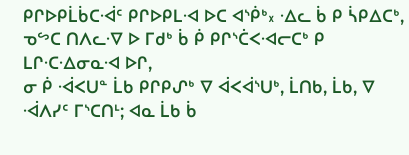ᑭᒋᐅᑭᒫᑳᑕᐙᑦ ᑭᒋᐅᑭᒪᐗ ᐅᑕ ᐊᔅᑮᒃ᙮ ᐎᓚ ᑳ ᑭ ᓵᑭᐃᑕᒃ, ᓀᔥᑕ ᑎᐱᓚᐌ ᐅ ᒥᑯᒃ ᑳ ᑮ ᑭᒋᔅᑖᐸᐗᓕᑕᒃ ᑭ ᒪᒋᑡᐎᓂᓇᐗ ᐅᒋ,
ᓂ ᑮ ᐙᐸᑌᓐ ᒫᑲ ᑭᒋᑭᔑᒃ ᐁ ᐋᐸᐋᔅᑌᒃ, ᒫᑎᑲ, ᒫᑲ, ᐁ ᐙᐱᓯᑦ ᒥᔅᑕᑎᒻ; ᐊᓇ ᒫᑲ ᑳ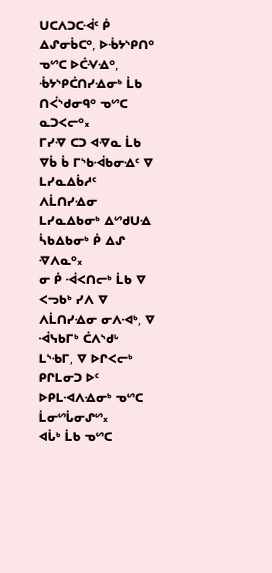ᑌᑕᐱᑐᑕᐙᑦ ᑮ ᐃᔑᓂᑳᑕᐤ, ᐅᒀᔭᔅᑭᑎᐤ ᓀᔥᑕ ᐅᑖᐺᐎᐤ, ᒀᔭᔅᑭᑖᑎᓯᐎᓂᒃ ᒫᑲ ᑎᐹᔅᑯᓂᑫᐤ ᓀᔥᑕ ᓇᑐᐸᓕᐤ᙮
ᒥᓯᐌ ᑕᑐ ᐊᐌᓇ ᒫᑲ ᐁᑳ ᑳ ᒥᔅᑲᐙᑲᓂᐎᑦ ᐁ ᒪᓯᓇᐃᑳᓱᑦ ᐱᒫᑎᓯᐎᓂ ᒪᓯᓇᐃᑲᓂᒃ ᐃᔥᑯᑌᐎ ᓵᑲᐃᑲᓂᒃ ᑮ ᐃᔑ ᐌᐱᓇᐤ᙮
ᓂ ᑮ ᐙᐸᑎᓕᒃ ᒫᑲ ᐁ ᐸᓓᑲᒃ ᓯᐱ ᐁ ᐱᒫᑎᓯᐎᓂ ᓂᐱᐗᒃ, ᐁ ᐙᓭᑲᒥᒃ ᑖᐱᔅᑯᒡ ᒪᔅᑾᒥ, ᐁ ᐅᒋᐸᓕᒃ ᑭᒋᒪᓂᑐ ᐅᑦ ᐅᑭᒪᐗᐱᐎᓂᒃ ᓀᔥᑕ ᒫᓂᔥᒑᓂᔑᔥ᙮
ᐊᒑᒃ ᒫᑲ ᓀᔥᑕ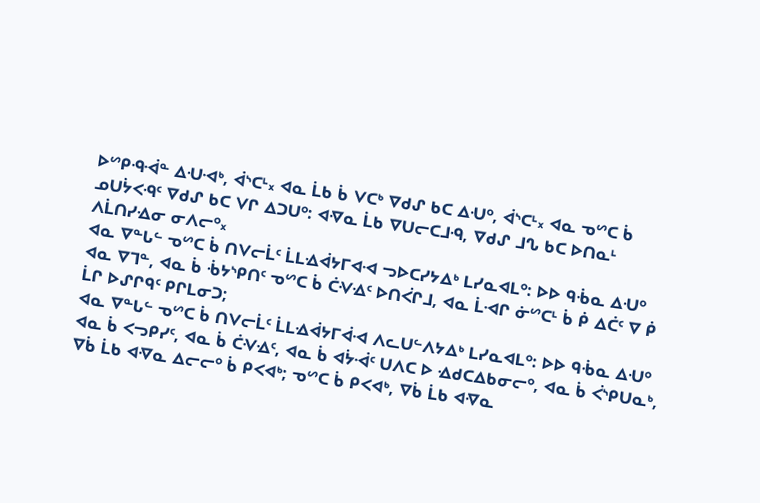ᐅᔥᑭᑴᐙᓐ ᐃᑗᐗᒃ, ᐋᔅᑕᒻ᙮ ᐊᓇ ᒫᑲ ᑳ ᐯᑕᒃ ᐁᑯᔑ ᑲᑕ ᐃᑗᐤ, ᐋᔅᑕᒻ᙮ ᐊᓇ ᓀᔥᑕ ᑳ ᓄᑌᔮᐸᑴᑦ ᐁᑯᔑ ᑲᑕ ᐯᒋ ᐃᑐᑌᐤ: ᐊᐌᓇ ᒫᑲ ᐁᑌᓕᑕᒧᑴ, ᐁᑯᔑ ᒧᔐ ᑲᑕ ᐅᑎᓇᒻ ᐱᒫᑎᓯᐎᓂ ᓂᐱᓕᐤ᙮
ᐊᓇ ᐁᓐᒐᓪ ᓀᔥᑕ ᑳ ᑎᐯᓕᒫᑦ ᒫᒪᐎᐋᔭᒥᐊᐗ ᓓᐅᑕᓯᔭᐃᒃ ᒪᓯᓇᐊᒪᐤ: ᐅᐅ ᑫᒀᓇ ᐃᑗᐤ ᐊᓇ ᐁᒣᓐ, ᐊᓇ ᑳ ᒀᔭᔅᑭᑎᑦ ᓀᔥᑕ ᑳ ᑖᐺᐎᑦ ᐅᑎᐹᒋᒧ, ᐊᓇ ᒫᐗᒋ ᓃᔥᑕᒻ ᑳ ᑮ ᐃᑖᑦ ᐁ ᑮ ᒫᒋ ᐅᔑᒋᑫᑦ ᑭᒋᒪᓂᑐ;
ᐊᓇ ᐁᓐᒐᓪ ᓀᔥᑕ ᑳ ᑎᐯᓕᒫᑦ ᒫᒪᐎᐋᔭᒥᐋᐗ ᐱᓚᑌᓪᐱᔭᐃᒃ ᒪᓯᓇᐊᒪᐤ: ᐅᐅ ᑫᒀᓇ ᐃᑗᐤ ᐊᓇ ᑳ ᐸᓓᑭᓯᑦ, ᐊᓇ ᑳ ᑖᐺᐎᑦ, ᐊᓇ ᑳ ᐊᔮᐙᑦ ᑌᐱᑕ ᐅ ᐎᑯᑕᐃᑲᓂᓕᐤ, ᐊᓇ ᑳ ᐹᔅᑭᑌᓇᒃ, ᐁᑳ ᒫᑲ ᐊᐌᓇ ᐃᓕᓕᐤ ᑳ ᑭᐸᐊᒃ; ᓀᔥᑕ ᑳ ᑭᐸᐊᒃ, ᐁᑳ ᒫᑲ ᐊᐌᓇ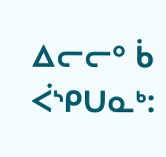ᐃᓕᓕᐤ ᑳ ᐹᔅᑭᑌᓇᒃ: